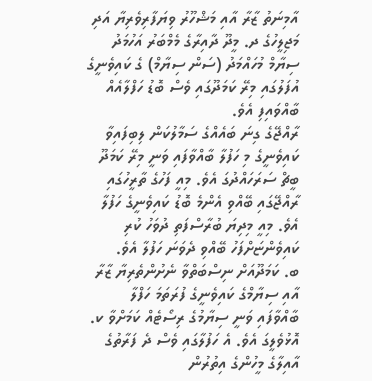އާމިނަތު ޒާރާ އާއި މަޝްހޫރު ވިޔަފާރިވެރިޔާ އަދި މަޖިލީހުގެ ދ. މީދޫ ދާއިރާގެ މެމްބަރު އަހުމަދު ސިޔާމް މުހައްމަދު (ސަން ސިޔާމް) ގެ ކައިވެނީގެ އުފަލުގައި މިރޭ ކަމަދޫގައި ވެސް ބޮޑު ހަފްލާއެއް ބާއްވައިފި އެވެ.
ރާއްޖޭގެ ގިނަ ބައެއްގެ ސަމާލުކަން ލިބިފައިވާ ކައިވެނީގެ މި ހަފުލާ ބާއްވާފައި ވަނީ މިރޭ ކަމަދޫ ބީޗް ސަރަހައްދުގަ އެވެ. މިއީ ފަހުގެ ތާރީހުގައި ރާއްޖޭގައި ބޭއްވި އެންމެ ބޮޑު ކައިވެނީގެ ހަފުލާ އެވެ. މިއީ މިދިޔަ ބުރާސްފަތި ދުވަހު ކުރި ކައިވެންޏަށްފަހު ބޭއްވި ދެވަނަ ހަފުލާ އެވެ.
ބ. ކަމަދޫއަށް ނިސްބަތްވާ ނެށުންތެރިޔާ ޒާރާ އާއި ސިޔާމްގެ ކައިވެނީގެ ފުރަތަމަ ހަފްލާ ބާއްވާފައި ވަނީ ސިޔާމުގެ ރިސޯޓެއް ކަމަށްވާ ކ. އޮޅުވެލީގަ އެވެ. އެ ހަފުލާގައި ވެސް ދެ ފަރާތުގެ އާއިލާގެ މީހުންގެ އިތުރުން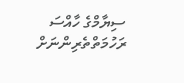ސިޔާމްގެ ހާއްސަ ރަހުމަތްތެރިންނަށް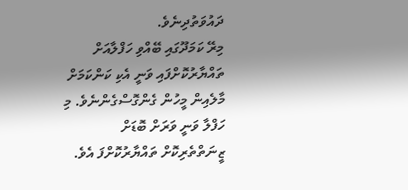ދައުވަތުދިނެވެ.
މިރޭ ކަމަދޫގައި ބޭއްވި ހަފްލާއަށް ތައްޔާރުކޮށްފައި ވަނީ އެކި ކަންކަމަށް މާލެއިން މީހުން ގެންގޮސްގެންނެވެ. މި ހަފްލާ ވަނީ ވަރަށް ބޮޑަށް ޒީނަތްތެރިކޮށް ތައްޔާރުކޮށްފަ އެވެ.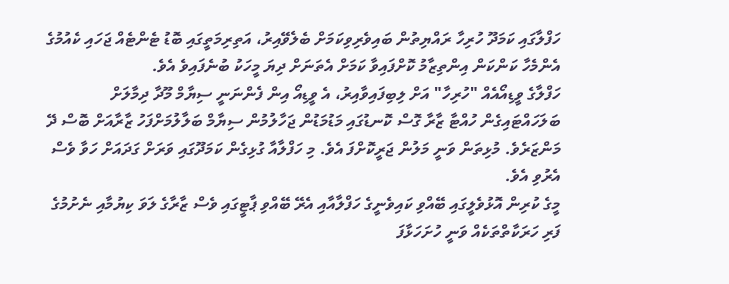ހަފްލާގައި ކަމަދޫ ހުރިހާ ރައްޔިތުން ބައިވެރިވިކަމަށް ބެލެވޭއިރު، އަތިރިމަތީގައި ބޮޑު ޓެންޓެއް ޖަހައި ކެއުމުގެ އެންމެހާ ކަންކަން އިންތިޒާމު ކޮށްފައިވާ ކަމަށް އެތަނަށް ދިޔަ މީހަކު ބުނެފައިވެ އެވެ.
ހަފްލާގެ ވީޑިއޯއެއް "ހުރިހާ" އަށް ލިބިފައިވާއިރު، އެ ވީޑިއޯ އިން ފެންނަނީ ސިޔާމް މޫދާ ދިމާލަށް ބަލަހައްޓައިގެން ހުއްޓާ ޒާރާ ގޮސް ކޮނޑުގައި މަޑުމަޑުން ޖަހާލުމުން ސިޔާމް ބަލާލުމަށްފަހު ޒާރާއަށް ބޮސް ދޭ މަންޒަރެވެ. މުޅިތަން ވަނީ މަލުން ޖަރީކޮށްފަ އެވެ. މި ހަފްލާއާ ގުޅިގެން ކަމަދޫގައި ވަރަށް ގަދައަށް ހަވާ ވެސް އެރުވި އެވެ.
މީގެ ކުރިން އޮޅުވެލީގައި ބޭއްވި ކައިވެނީގެ ހަފްލާއާއި އެރޭ ބޭއްވި ޕާޓީގައި ވެސް ޒާރާގެ ލަވަ ކިޔުމާއި ނެށުމުގެ ފަރި ހަރަކާތްތަކެއް ވަނީ ހުށަހަޅާފަ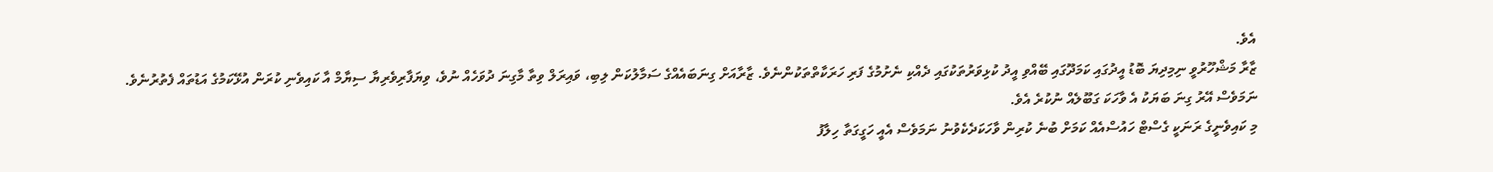އެވެ.
ޒާރާ މަޝްހޫރުވީ ނިމިދިޔަ ބޮޑު އީދުގައި ކަމަދޫގައި ބޭއްވި އީދު ކުޅިވަރުތަކުގައި ދެއްކި ނެށުމުގެ ފަރި ހަރަކާތްތަކުންނެވެ. ޒާރާއަށް ގިނަބައެއްގެ ސަމާލުކަން ލިބި، ވައިރަލް ވިތާ މާގިނަ ދުވަހެއް ނުވެ، ވިޔަފާރިވެރިޔާ ސިޔާމް އާ ކައިވެނި ކުރަން އުޅޭކަމުގެ އަޑުތައް ފެތުރުނެވެ. ނަމަވެސް އޭރު ގިނަ ބަޔަކު އެ ވާހަކަ ގަބޫލެއް ނުކުރެ އެވެ.
މި ކައިވެނީގެ ރަނަކީ ގެސްޓް ހައުސްއެއް ކަމަށް ބުނެ ކުރިން ވާހަކަދެކެވުނު ނަމަވެސް އެއީ ހަގީގަތާ ހިލާފު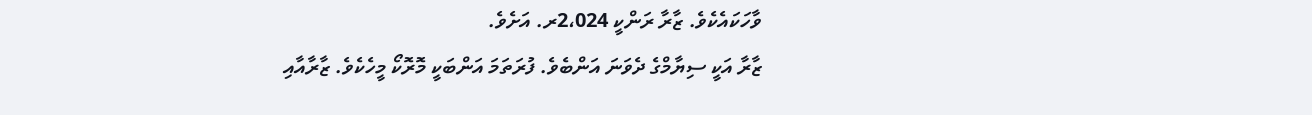ވާހަކައެކެވެ. ޒާރާ ރަންކީ 2،024ރ. އަށެވެ.
ޒާރާ އަކީ ސިޔާމްގެ ދެވަނަ އަންބެވެ. ފުރަތަމަ އަންބަކީ މޮރޮކޯ މީހެކެވެ. ޒާރާއާއި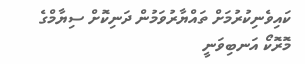ކައިވެނިކުރުމަށް ތައްޔާރުވަމުން ދަނިކޮށް ސިޔާމްގެ މޮރޮކޯ އަނބިވަނީ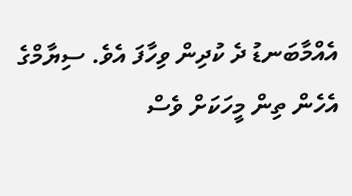އެއްމާބަނޑު ދެ ކުދިން ވިހާފަ އެވެ. ސިޔާމްގެ އެހެން ތިން މީހަކަށް ވެސް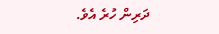ދަރިން ހުރެ އެވެ.